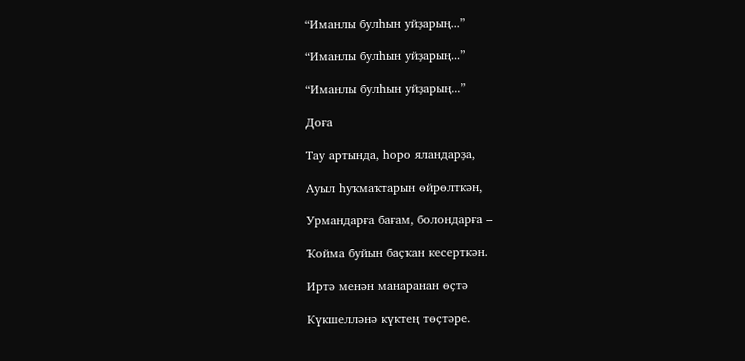“Иманлы булһын уйҙарың...”

“Иманлы булһын уйҙарың...”

“Иманлы булһын уйҙарың...”

Доға

Тау артында, һоро яландарҙа,

Ауыл һуҡмаҡтарын өйрөлткән,

Урмандарға бағам, болондарға –

Ҡойма буйын баҫҡан кесерткән.

Иртә менән манаранан өҫтә

Күкшелләнә күктең төҫтәре.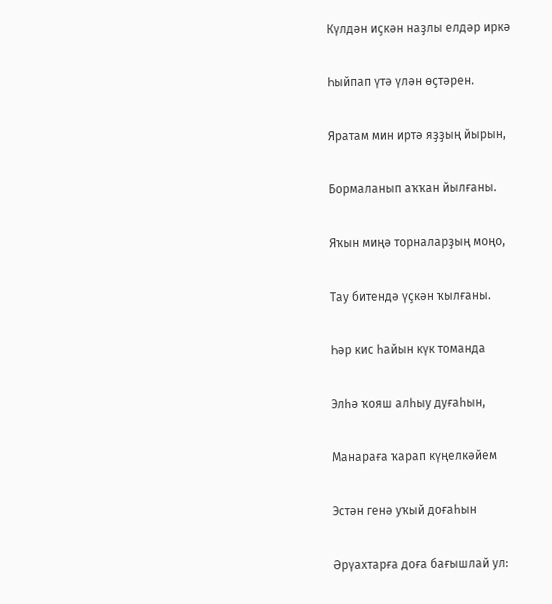Күлдән иҫкән наҙлы елдәр иркә

Һыйпап үтә үлән өҫтәрен.

Яратам мин иртә яҙҙың йырын,

Бормаланып аҡҡан йылғаны.

Яҡын миңә торналарҙың моңо,

Тау битендә үҫкән ҡылғаны.

Һәр кис һайын күк томанда

Элһә ҡояш алһыу дуғаһын,

Манараға ҡарап күңелкәйем

Эстән генә уҡый доғаһын

Әрүахтарға доға бағышлай ул: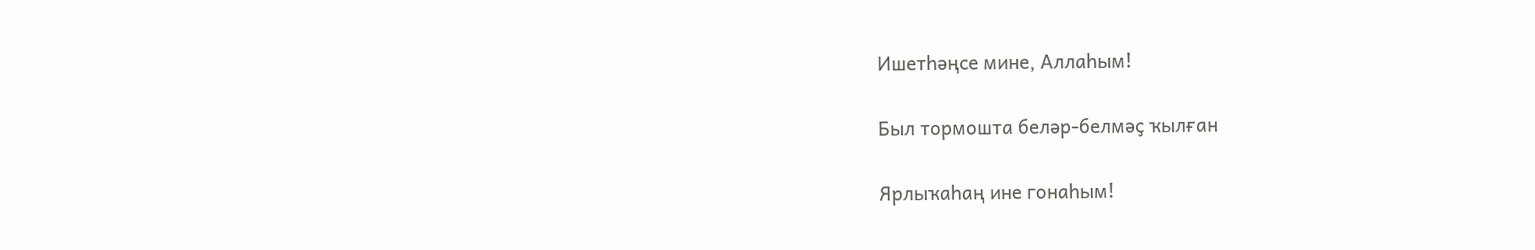Ишетһәңсе мине, Аллаһым!

Был тормошта беләр-белмәҫ ҡылған

Ярлыҡаһаң ине гонаһым!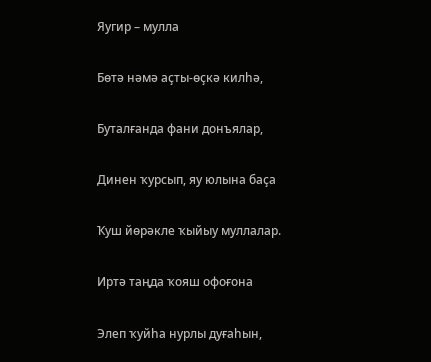Яугир – мулла

Бөтә нәмә аҫты-өҫкә килһә,

Буталғанда фани донъялар,

Динен ҡурсып, яу юлына баҫа

Ҡуш йөрәкле ҡыйыу муллалар.

Иртә таңда ҡояш офоғона

Элеп ҡуйһа нурлы дуғаһын,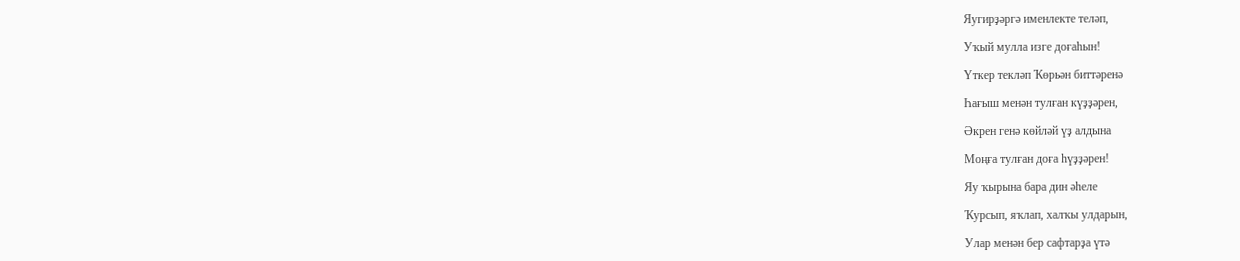Яугирҙәргә именлекте теләп,

Уҡый мулла изге доғаһын!

Үткер текләп Ҡөрьән биттәренә

Һағыш менән тулған күҙҙәрен,

Әкрен генә көйләй үҙ алдына

Моңға тулған доға һүҙҙәрен!

Яу ҡырына бара дин әһеле

Ҡурсып, яҡлап, халҡы улдарын,

Улар менән бер сафтарҙа үтә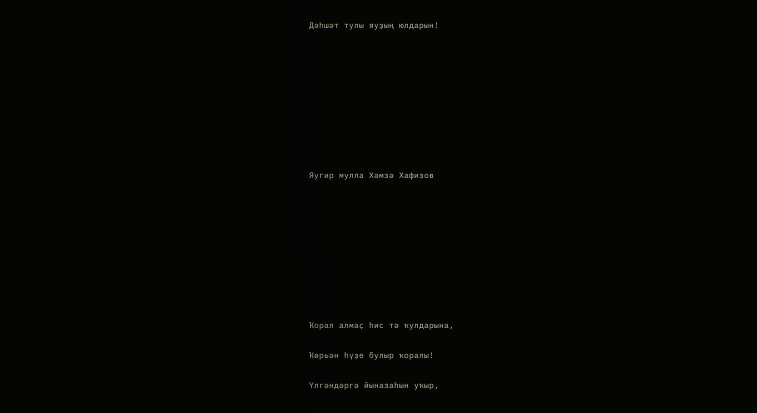Дәһшәт тулы яуҙың юлдарын!









Яугир мулла Хәмзә Хафизов









Ҡорал алмаҫ һис тә ҡулдарына,

Ҡөрьән һүҙе булыр ҡоралы!

Үлгәндәргә йыназаһын уҡыр,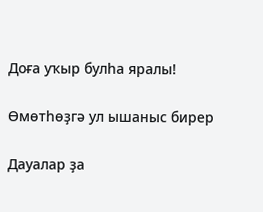Доға уҡыр булһа яралы!

Өмөтһөҙгә ул ышаныс бирер

Дауалар ҙа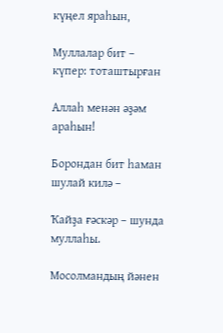күңел яраһын,

Муллалар бит – күпер: тоташтырған

Аллаһ менән әҙәм араһын!

Борондан бит һаман шулай килә –

Ҡайҙа ғәскәр – шунда муллаһы.

Мосолмандың йәнен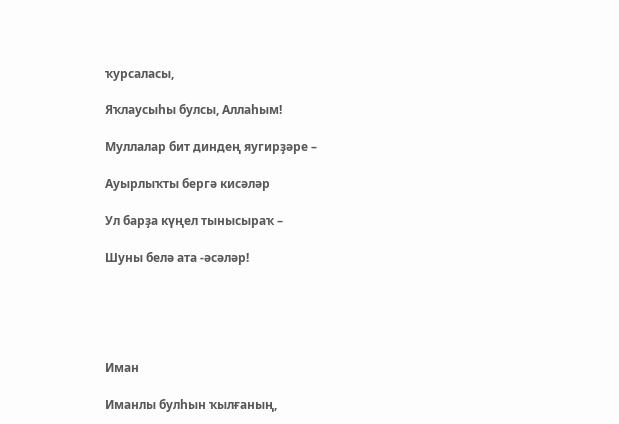ҡурсаласы,

Яҡлаусыһы булсы, Аллаһым!

Муллалар бит диндең яугирҙәре –

Ауырлыҡты бергә кисәләр

Ул барҙа күңел тынысыраҡ –

Шуны белә ата -әсәләр!





Иман

Иманлы булһын ҡылғаның,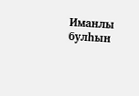Иманлы булһын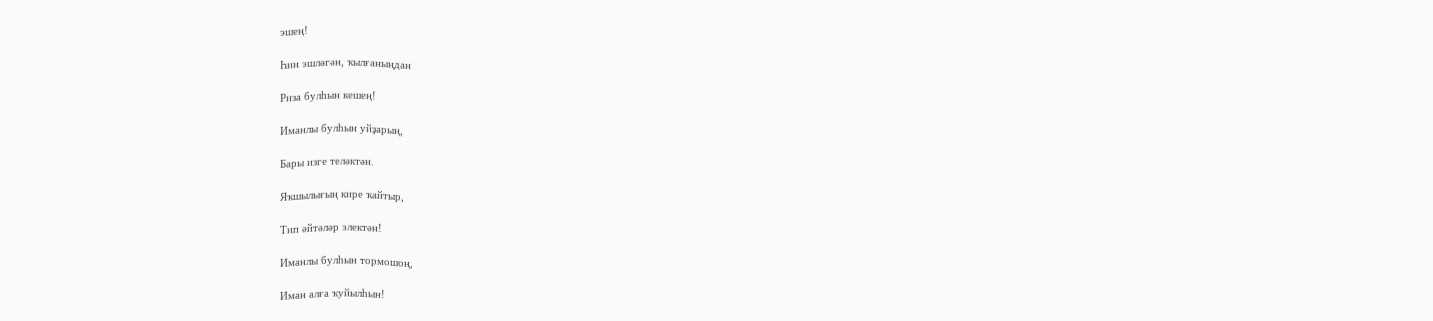эшең!

Һин эшләгән, ҡылғаныңдан

Риза булһын кешең!

Иманлы булһын уйҙарың,

Бары изге теләктән.

Яҡшылығың кире ҡайтыр,

Тип әйтәләр электән!

Иманлы булһын тормошоң,

Иман алға ҡуйылһын!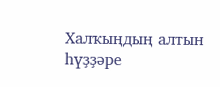Халҡыңдың алтын һүҙҙәре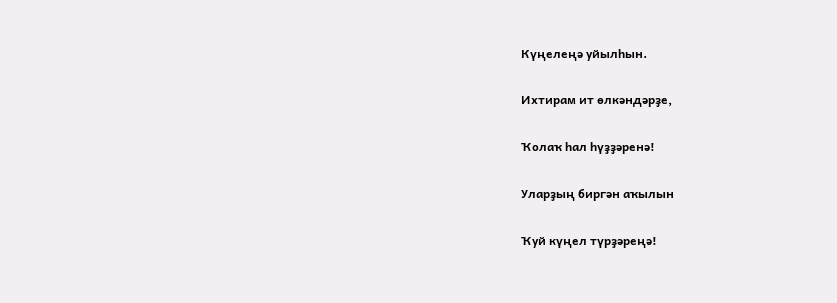Күңелеңә уйылһын.

Ихтирам ит өлкәндәрҙе,

Ҡолаҡ һал һүҙҙәренә!

Уларҙың биргән аҡылын

Ҡуй күңел түрҙәреңә!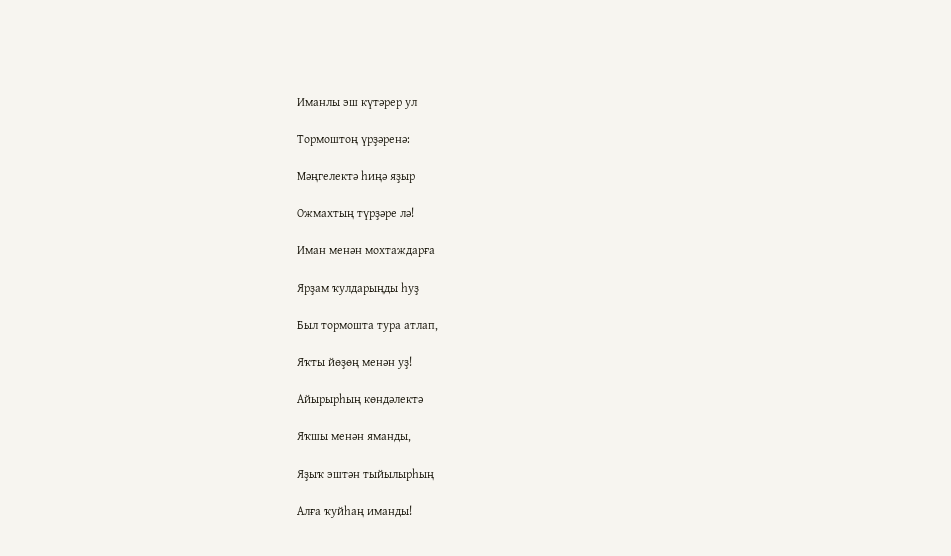Иманлы эш күтәрер ул

Тормоштоң үрҙәренә:

Мәңгелектә һиңә яҙыр

Ожмахтың түрҙәре лә!

Иман менән мохтаждарға

Ярҙам ҡулдарыңды һуҙ

Был тормошта тура атлап,

Яҡты йөҙөң менән уҙ!

Айырырһың көндәлектә

Яҡшы менән яманды,

Яҙыҡ эштән тыйылырһың

Алға ҡуйһаң иманды!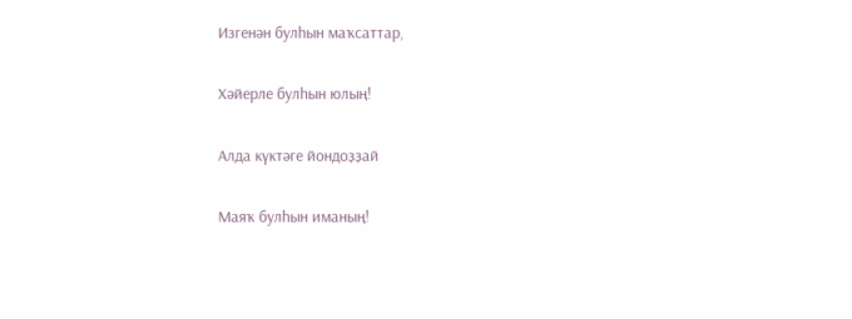Изгенән булһын маҡсаттар,

Хәйерле булһын юлың!

Алда күктәге йондоҙҙай

Маяҡ булһын иманың!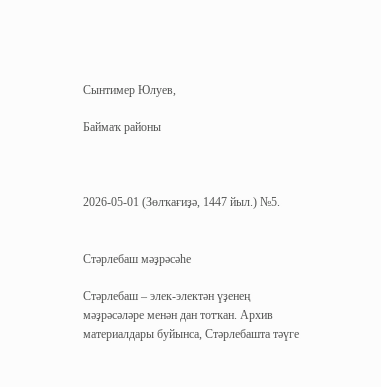Сынтимер Юлуев,

Баймаҡ районы



2026-05-01 (Зөлҡағиҙә, 1447 йыл.) №5.


Стәрлебаш мәҙрәсәһе

Стәрлебаш – элек-электән үҙенең мәҙрәсәләре менән дан тотҡан. Архив материалдары буйынса, Стәрлебашта тәүге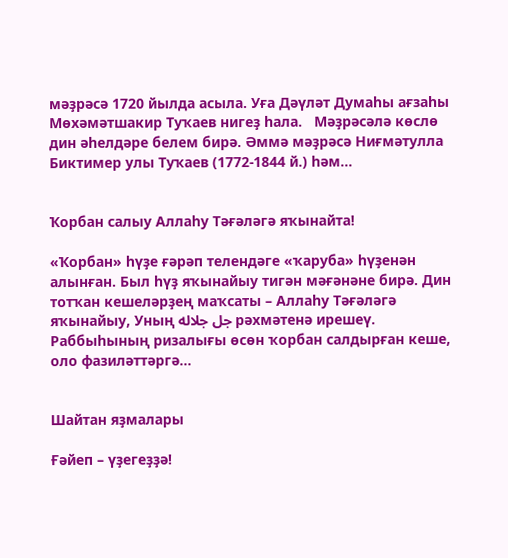мәҙрәсә 1720 йылда асыла. Уға Дәүләт Думаһы ағзаһы Мөхәмәтшакир Туҡаев нигеҙ һала.   Мәҙрәсәлә көслө дин әһелдәре белем бирә. Әммә мәҙрәсә Ниғмәтулла Биктимер улы Туҡаев (1772-1844 й.) һәм...


Ҡорбан салыу Аллаһу Тәғәләгә яҡынайта!

«Ҡорбан» һүҙе ғәрәп телендәге «ҡаруба» һүҙенән алынған. Был һүҙ яҡынайыу тигән мәғәнәне бирә. Дин тотҡан кешеләрҙең маҡсаты – Аллаһу Тәғәләгә яҡынайыу, Уның جل جلاله рәхмәтенә ирешеү.   Раббыһының ризалығы өсөн ҡорбан салдырған кеше, оло фазиләттәргә...


Шайтан яҙмалары

Ғәйеп – үҙегеҙҙә!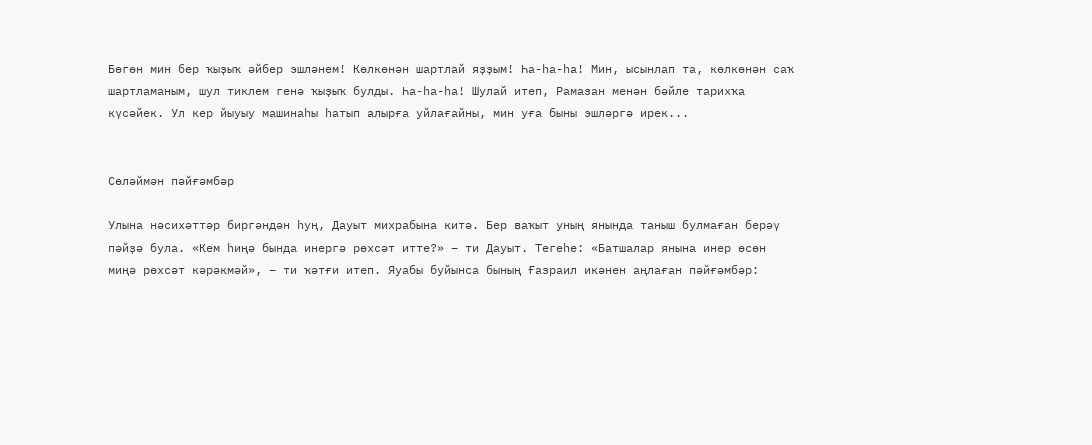Бөгөн мин бер ҡыҙыҡ әйбер эшләнем! Көлкөнән шартлай яҙҙым! Һа-һа-һа! Мин, ысынлап та, көлкөнән саҡ шартламаным, шул тиклем генә ҡыҙыҡ булды. Һа-һа-һа! Шулай итеп, Рамазан менән бәйле тарихҡа күсәйек. Ул кер йыуыу машинаһы һатып алырға уйлағайны, мин уға быны эшләргә ирек...


Сөләймән пәйғәмбәр

Улына нәсихәттәр биргәндән һуң, Дауыт михрабына китә. Бер ваҡыт уның янында таныш булмаған берәү пәйҙә була. «Кем һиңә бында инергә рөхсәт итте?» − ти Дауыт. Тегеһе: «Батшалар янына инер өсөн миңә рөхсәт кәрәкмәй», − ти ҡәтғи итеп. Яуабы буйынса бының Ғазраил икәнен аңлаған пәйғәмбәр: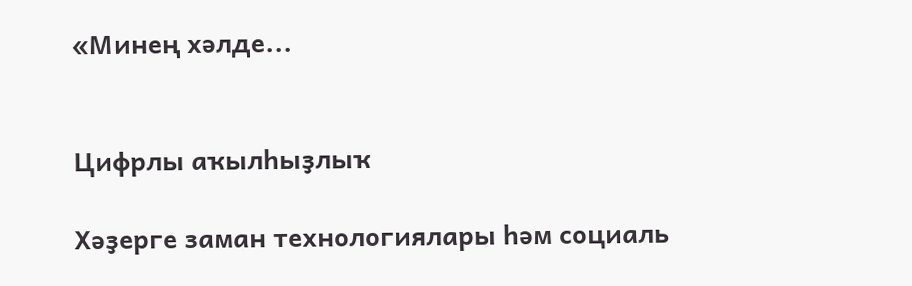«Минең хәлде...


Цифрлы аҡылһыҙлыҡ

Хәҙерге заман технологиялары һәм социаль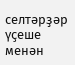селтәрҙәр үҫеше менән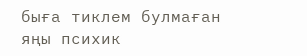быға тиклем булмаған яңы психик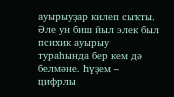ауырыуҙар килеп сыҡты. Әле ун биш йыл элек был психик ауырыу тураһында бер кем дә белмәне. Һүҙем – цифрлы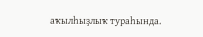аҡылһыҙлыҡ тураһында.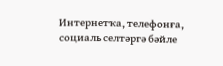Интернетҡа, телефонға, социаль селтәргә бәйле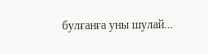булғанға уны шулай...